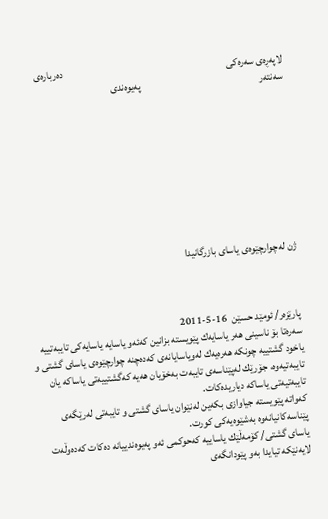لاپه‌ڕه‌ی سه‌ره‌كی                                                                             ده‌رباره‌ی سه‌نته‌ر                                                        په‌یوه‌ندى









ژن له‌چوارچێوه‌ی یاسای بازرگانیدا



پارێزه‌ر/ ئومێد حسێن  16-5-2011
سه‌ره‌تا بۆ ناسینی هه‌ر یاسایه‌ك پێویسته‌ بزانین كه‌ئه‌و یاسایه‌ یاسایه‌كی تایبه‌تییه‌ یاخود گشتییه‌ چونكه‌ هه‌ره‌یه‌ك له‌ویاسایانه‌ی كه‌ده‌چنه‌ چوارچێوه‌ی یاسای گشتی و تایبه‌تیه‌وه‌، جۆرێك له‌پێناسه‌ی تایبه‌ت به‌خۆیان هه‌یه‌ كه‌گشتییه‌تی یاساكه‌ یان تایبه‌تیه‌تی یاساكه‌ دیاریده‌كات.
كه‌واته‌ پێویسته‌ جیاوازی بكه‌ین له‌نێوان یاسای گشتی و تایبه‌تی له‌رێگه‌ی پێناسه‌كانیانه‌وه‌ به‌شێوه‌یه‌كی كورت.
یاسای گشتی/ كۆمه‌ڵێك یاساییه‌ كه‌حوكمی ئه‌و په‌یوه‌ندییانه‌ ده‌كات كه‌ده‌وڵه‌ت لایه‌نێكه‌ تیایدا به‌و پێودانگه‌ی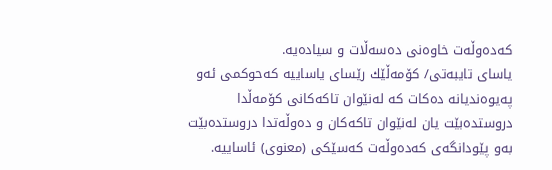كه‌ده‌وڵه‌ت خاوه‌نی ده‌سه‌ڵات و سیاده‌یه‌.
یاسای تایبه‌تی/ كۆمه‌ڵێك رێسای یاساییه‌ كه‌حوكمی ئه‌و په‌یوه‌ندیانه‌ ده‌كات كه‌ له‌نێوان تاكه‌كانی كۆمه‌ڵدا دروستده‌بێت یان له‌نێوان تاكه‌كان و ده‌وڵه‌تدا دروستده‌بێت به‌و پێودانگه‌ی كه‌ده‌وڵه‌ت كه‌سێكی (معنوی) ئاساییه‌.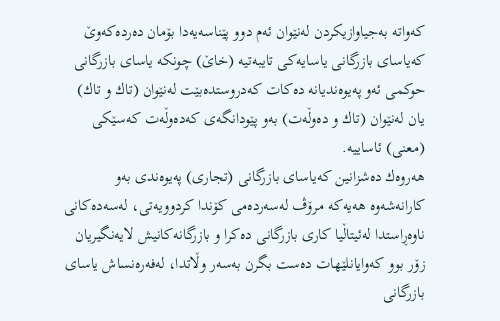كه‌واته‌ به‌جیاوازیكردن له‌نێوان ئه‌م دوو پێناسه‌یه‌دا بۆمان ده‌رده‌كه‌وێ كه‌یاسای بازرگانی یاسایه‌كی تایبه‌تیه‌ (خاێ) چونكه‌ یاسای بازرگانی حوكمی ئه‌و په‌یوه‌ندیانه‌ ده‌كات كه‌دروستده‌بێت له‌نێوان (تاك و تاك) یان له‌نێوان (تاك و ده‌وڵه‌ت) به‌و پێودانگه‌ی كه‌ده‌وڵه‌ت كه‌سێكی (معنی) ئاساییه‌.
هه‌روه‌ك ده‌شزانین كه‌یاسای بازرگانی (تجاری) په‌یوه‌ندی به‌و كارانه‌شه‌وه‌ هه‌یه‌كه‌ مرۆڤ له‌سه‌رده‌می كۆندا كردوویه‌تی، له‌سه‌ده‌كانی ناوه‌ڕاستدا له‌ئیتاڵیا كاری بازرگانی ده‌كرا و بازرگانه‌كانیش لایه‌نگیریان زۆر بوو كه‌وایانلێهات ده‌ست بگرن به‌سه‌ر وڵاتدا، له‌فه‌ره‌نساش یاسای بازرگانی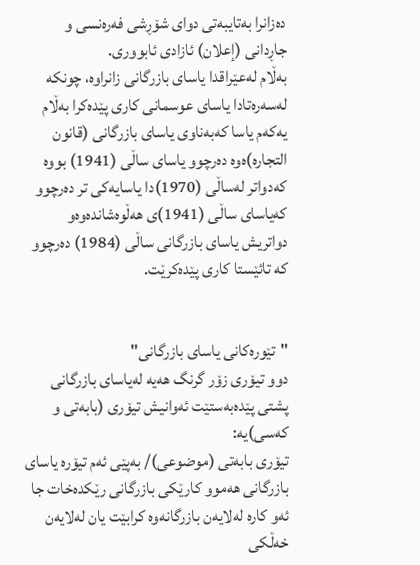ده‌زانرا به‌تایبه‌تی دوای شۆڕشی فه‌ره‌نسی و جاڕدانی (إعلان) ئازادی ئابووری.
به‌ڵام له‌عێراقدا یاسای بازرگانی زانراوه‌، چونكه‌ له‌سه‌ره‌تادا یاسای عوسمانی كاری پێده‌كرا به‌ڵام یه‌كه‌م یاسا كه‌به‌ناوی یاسای بازرگانی (قانون التجاره‌)ه‌وه‌ ده‌رچوو یاسای ساڵی (1941) بووه‌ كه‌دواتر له‌ساڵی (1970)دا یاسایه‌كی تر ده‌رچوو كه‌یاسای ساڵی (1941)ی هه‌ڵوه‌شانده‌وه‌و دواتریش یاسای بازرگانی ساڵی (1984) ده‌رچوو كه‌ تائێستا كاری پێده‌كرێت.


"تێوره‌كانی یاسای بازرگانی"
دوو تیۆری زۆر گرنگ هه‌یه‌ له‌یاسای بازرگانی پشتی پێده‌به‌ستێت ئه‌وانیش تیۆری (بابه‌تی و كه‌سی)یه‌:
تیۆری بابه‌تی (موضوعی)/ به‌پێی ئه‌م تیۆره‌ یاسای بازرگانی هه‌موو كارێكی بازرگانی رێكده‌خات جا ئه‌و كاره‌ له‌لایه‌ن بازرگانه‌وه‌ كرابێت یان له‌لایه‌ن خه‌ڵكی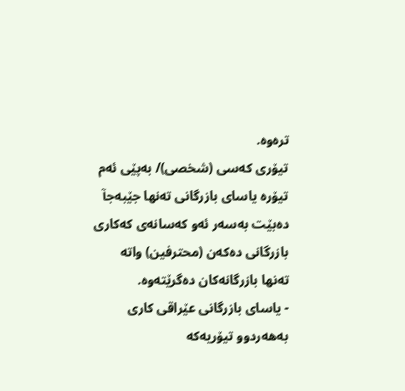تره‌وه‌.
تیۆری كه‌سی (شخصی)/ به‌پێی ئه‌م تیۆره‌ یاسای بازرگانی ته‌نها جێبه‌جآ ده‌بێت به‌سه‌ر ئه‌و كه‌سانه‌ی كه‌كاری بازرگانی ده‌كه‌ن (محترفین) واته‌ ته‌نها بازرگانه‌كان ده‌گرێته‌وه‌.
- یاسای بازرگانی عێراقی كاری به‌هه‌ردوو تیۆریه‌كه‌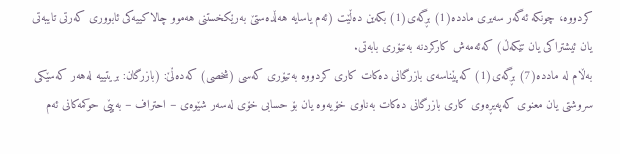كردووه‌، چونكه‌ ئه‌گه‌ر سه‌یری مادده‌(1) بڕگه‌ی(1) بكه‌ین ده‌ڵێت (ئه‌م یاسایه‌ هه‌ڵده‌ستێ به‌رێكخستنی هه‌موو چالاكییه‌كی ئابووری كه‌رتی تایبه‌تی یان ئیشتراكی یان تێكه‌ڵ) كه‌ئه‌مه‌ش كاركردنه‌ به‌تیۆری بابه‌تی.
به‌ڵام له‌ مادده‌(7) بڕگه‌ی(1) كه‌پێناسه‌ی بازرگانی ده‌كات كاری كردووه‌ به‌تیۆری كه‌سی (شخصی) كه‌ده‌ڵێ: (بازرگان: بریتییه‌ له‌هه‌ر كه‌سێكی سروشتی یان معنوی كه‌په‌یڕه‌وی كاری بازرگانی ده‌كات به‌ناوی خۆیه‌وه‌ یان بۆ حسابی خۆی له‌سه‌ر شێوه‌ی – احتراف – به‌پێی حوكمه‌كانی ئه‌م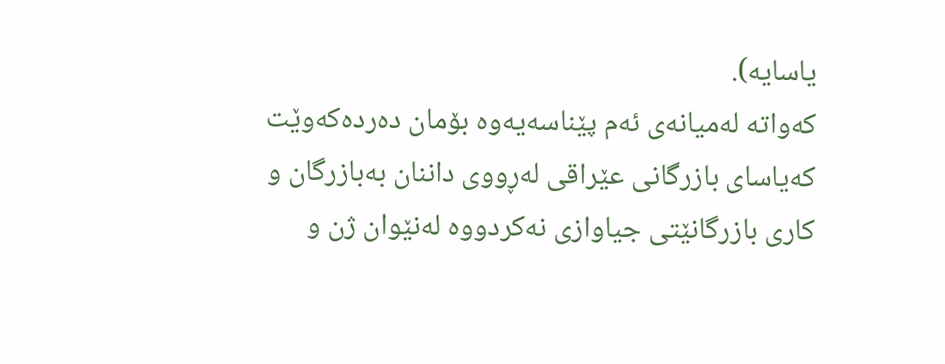یاسایه‌).
كه‌واته‌ له‌میانه‌ی ئه‌م پێناسه‌یه‌وه‌ بۆمان ده‌رده‌كه‌وێت كه‌یاسای بازرگانی عێراقی له‌ڕووی داننان به‌بازرگان و كاری بازرگانێتی جیاوازی نه‌كردووه‌ له‌نێوان ژن و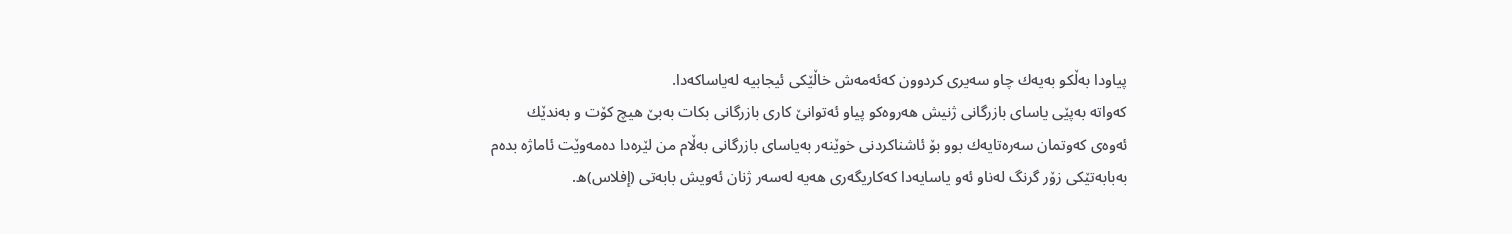پیاودا به‌ڵكو به‌یه‌ك چاو سه‌یری كردوون كه‌ئه‌مه‌ش خاڵێكی ئیجابیه‌ له‌یاساكه‌دا.
كه‌واته‌ به‌پێی یاسای بازرگانی ژنیش هه‌روه‌كو پیاو ئه‌توانێ كاری بازرگانی بكات به‌بێ هیچ كۆت و به‌ندێك
ئه‌وه‌ی كه‌وتمان سه‌ره‌تایه‌ك بوو بۆ ئاشناكردنی خوێنه‌ر به‌یاسای بازرگانی به‌ڵام من لێره‌دا ده‌مه‌وێت ئاماژه‌ بده‌م به‌بابه‌تێكی زۆر گرنگ له‌ناو ئه‌و یاسایه‌دا كه‌كاریگه‌ری هه‌یه‌ له‌سه‌ر ژنان ئه‌ویش بابه‌تی (إفلاس)ه‌.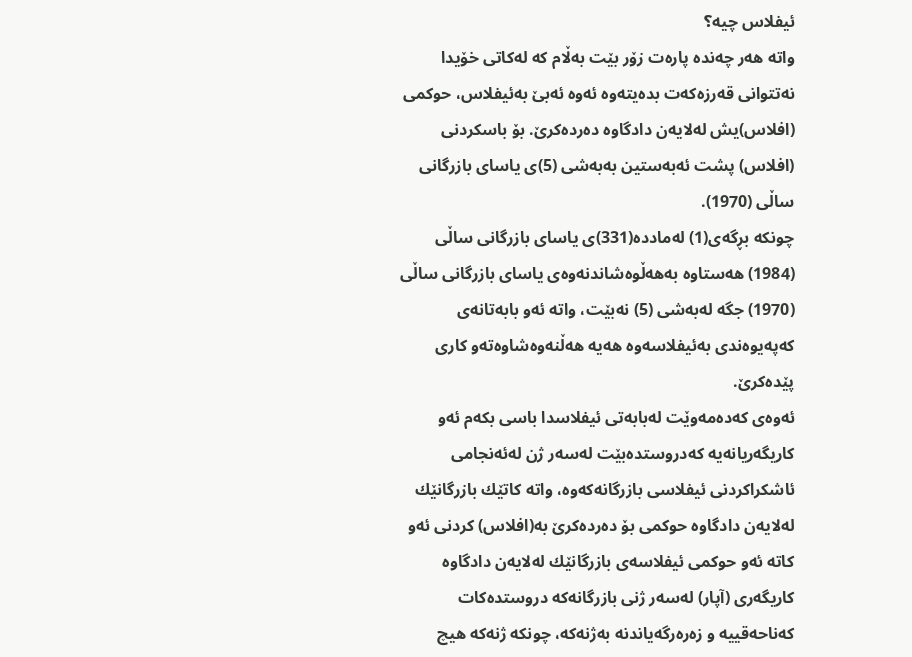ئیفلاس چیه‌؟
واته‌ هه‌ر چه‌نده‌ پاره‌ت زۆر بێت به‌ڵام كه‌ له‌كاتی خۆیدا نه‌تتوانی قه‌رزه‌كه‌ت بده‌یته‌وه‌ ئه‌وه‌ ئه‌بێ به‌ئیفلاس، حوكمی (افلاس)یش له‌لایه‌ن دادگاوه‌ ده‌رده‌كرێ. بۆ باسكردنی (افلاس) پشت ئه‌به‌ستین به‌به‌شی (5)ی یاسای بازرگانی ساڵی (1970).
چونكه‌ بڕگه‌ی(1) له‌مادده‌(331)ی یاسای بازرگانی ساڵی (1984) هه‌ستاوه‌ به‌هه‌ڵوه‌شاندنه‌وه‌ی یاسای بازرگانی ساڵی (1970) جگه‌ له‌به‌شی (5) نه‌بێت، واته‌ ئه‌و بابه‌تانه‌ی كه‌په‌یوه‌ندی به‌ئیفلاسه‌وه‌ هه‌یه‌ هه‌ڵنه‌وه‌شاوه‌ته‌و كاری پێده‌كرێ.
ئه‌وه‌ی كه‌ده‌مه‌وێت له‌بابه‌تی ئیفلاسدا باسی بكه‌م ئه‌و كاریگه‌ریانه‌یه‌ كه‌دروستده‌بێت له‌سه‌ر ژن له‌ئه‌نجامی ئاشكراكردنی ئیفلاسی بازرگانه‌كه‌وه‌، واته‌ كاتێك بازرگانێك له‌لایه‌ن دادگاوه‌ حوكمی بۆ ده‌رده‌كرێ به‌(افلاس) كردنی ئه‌و كاته‌ ئه‌و حوكمی ئیفلاسه‌ی بازرگانێك له‌لایه‌ن دادگاوه‌ كاریگه‌ری (آپار) له‌سه‌ر ژنی بازرگانه‌كه‌ دروستده‌كات كه‌ناحه‌قییه‌ و زه‌ره‌رگه‌یاندنه‌ به‌ژنه‌كه‌، چونكه‌ ژنه‌كه‌ هیچ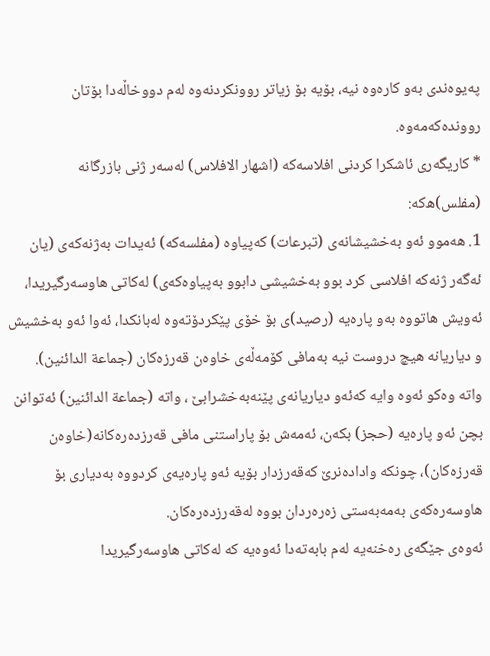په‌یوه‌ندی به‌و كاره‌وه‌ نیه‌، بۆیه‌ بۆ زیاتر روونكردنه‌وه‌ له‌م دووخاڵه‌دا بۆتان روونده‌كه‌مه‌وه‌.
* كاریگه‌ری ئاشكرا كردنی افلاسه‌كه‌ (اشهار الافلاس) له‌سه‌ر ژنی بازرگانه‌ (مفلس)ه‌كه‌:
1. هه‌موو ئه‌و به‌خشیشانه‌ی (تبرعات) كه‌پیاوه‌ (مفلسه‌كه‌) ئه‌یدات به‌ژنه‌كه‌ی (یان ئه‌گه‌ر ژنه‌كه‌ افلاسی كرد بوو به‌خشیشی دابوو به‌پیاوه‌كه‌ی) له‌كاتی هاوسه‌رگیریدا، ئه‌ویش هاتووه‌ به‌و پاره‌یه‌ (رصید)ی بۆ خۆی پێكردۆته‌وه‌ له‌بانكدا، ئه‌وا ئه‌و به‌خشیش و دیاریانه‌ هیچ دروست نیه‌ به‌مافی كۆمه‌ڵه‌ی خاوه‌ن قه‌رزه‌كان (جماعة‌ الدائنین).
واته‌ وه‌كو ئه‌وه‌ وایه‌ كه‌ئه‌و دیاریانه‌ی پێنه‌به‌خشرابێ ، واته‌ (جماعة‌ الدائنین) ئه‌توانن بچن ئه‌و پاره‌یه‌ (حجز) بكه‌ن، ئه‌مه‌ش بۆ پاراستنی مافی قه‌رزده‌ره‌كانه‌(خاوه‌ن قه‌رزه‌كان)، چونكه‌ واداده‌نرێ كه‌قه‌رزدار بۆیه‌ ئه‌و پاره‌یه‌ی كردووه‌ به‌دیاری بۆ هاوسه‌ره‌كه‌ی به‌مه‌به‌ستی زه‌ره‌ردان بووه‌ له‌قه‌رزده‌ره‌كان.
ئه‌وه‌ی جێگه‌ی ره‌خنه‌یه‌ له‌م بابه‌ته‌دا ئه‌وه‌یه‌ كه‌ له‌كاتی هاوسه‌رگیریدا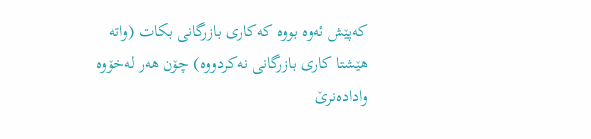كه‌پێش ئه‌وه‌ بووه‌ كه‌كاری بازرگانی بكات (واته‌ هێشتا كاری بازرگانی نه‌كردووه‌) چۆن هه‌ر له‌خۆوه‌ واداده‌نرێ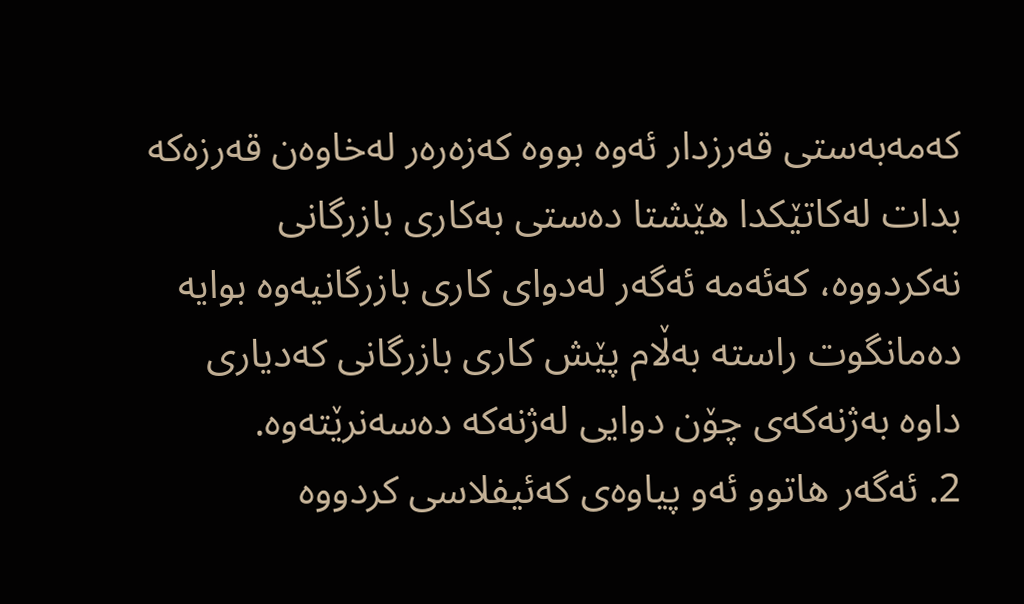كه‌مه‌به‌ستی قه‌رزدار ئه‌وه‌ بووه‌ كه‌زه‌ره‌ر له‌خاوه‌ن قه‌رزه‌كه‌ بدات له‌كاتێكدا هێشتا ده‌ستی به‌كاری بازرگانی نه‌كردووه‌، كه‌ئه‌مه‌ ئه‌گه‌ر له‌دوای كاری بازرگانیه‌وه‌ بوایه‌ ده‌مانگوت راسته‌ به‌ڵام پێش كاری بازرگانی كه‌دیاری داوه‌ به‌ژنه‌كه‌ی چۆن دوایی له‌ژنه‌كه‌ ده‌سه‌نرێته‌وه‌.
2. ئه‌گه‌ر هاتوو ئه‌و پیاوه‌ی كه‌ئیفلاسی كردووه‌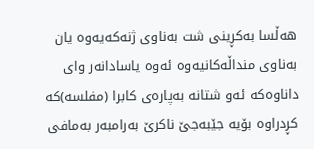هه‌ڵسا به‌كڕینی شت به‌ناوی ژنه‌كه‌یه‌وه‌ یان به‌ناوی منداڵه‌كانیه‌وه‌ ئه‌وه‌ یاسادانه‌ر وای داناوه‌كه‌ ئه‌و شتانه‌ به‌پاره‌ی كابرا (مفلسه‌)كه‌ كڕدراوه‌ بۆیه‌ جێبه‌جێ ناكرێ به‌رامبه‌ر به‌مافی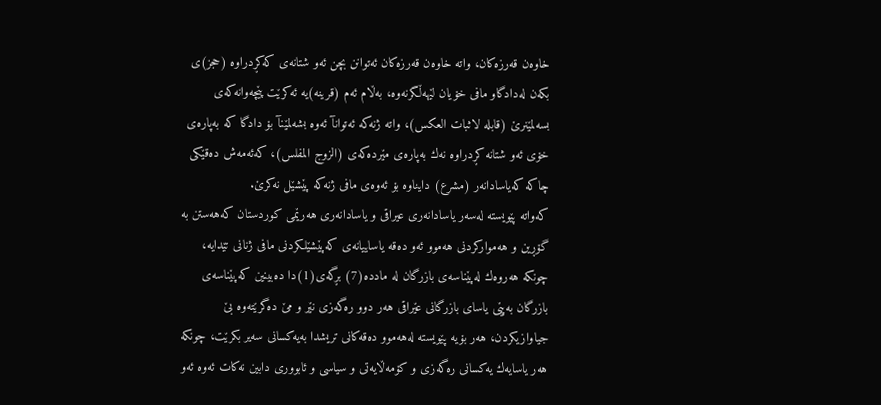خاوه‌ن قه‌رزه‌كان، واته‌ خاوه‌ن قه‌رزه‌كان ئه‌توانن بچن ئه‌و شتانه‌ی كه‌كڕدراوه‌ (حجز)ی بكه‌ن له‌دادگاو مافی خۆیان لێهه‌ڵگرنه‌وه‌، به‌ڵام ئه‌م (قرینه‌)یه‌ ئه‌كرێت پێچه‌وانه‌كه‌ی بسه‌لمێنرێ (قابله‌ لاثبات العكس)، واته‌ ژنه‌كه‌ ئه‌توانآ ئه‌وه‌ بشه‌لمێنآ بۆ دادگا كه‌ به‌پاره‌ی خۆی ئه‌و شتانه‌ كڕدراوه‌ نه‌ك به‌پاره‌ی مێرده‌كه‌ی (الزوج المفلس)، كه‌ئه‌مه‌ش ده‌قێكی چاكه‌ كه‌یاسادانه‌ر (مشرع) دایناوه‌ بۆ ئه‌وه‌ی مافی ژنه‌كه‌ پێشێل نه‌كرێ.
كه‌واته‌ پێویسته‌ له‌سه‌ر یاسادانه‌ری عیراقی و یاسادانه‌ری هه‌رێمی كوردستان كه‌هه‌ستن به‌ گۆڕین و هه‌مواركردنی هه‌موو ئه‌و ده‌قه‌ یاساییانه‌ی كه‌پێشێلكردنی مافی ژنانی تێدایه‌، چونكه‌ هه‌روه‌ك له‌پێناسه‌ی بازرگان له‌ مادده‌(7) بڕگه‌ی(1)دا ده‌بینین كه‌پێناسه‌ی بازرگان به‌پێی یاسای بازرگانی عێراقی هه‌ر دوو ره‌گه‌زی نێر و مێ ده‌گرێته‌وه‌ بێ جیاوازیكردن، هه‌ر بۆیه‌ پێویسته‌ له‌هه‌موو ده‌قه‌كانی تریشدا به‌یه‌كسانی سه‌یر بكرێت، چونكه‌ هه‌ر یاسایه‌ك یه‌كسانی ره‌گه‌زی و كۆمه‌ڵایه‌تی و سیاسی و ئابووری دابین نه‌كات ئه‌وه‌ ئه‌و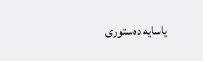یاسایه‌ ده‌ستوری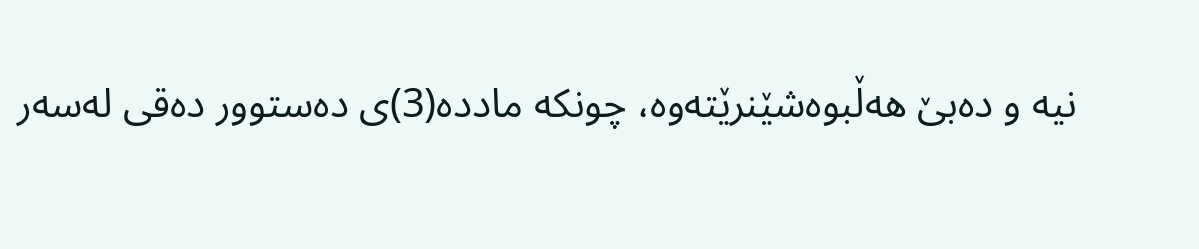نیه‌ و ده‌بێ هه‌ڵبوه‌شێنرێته‌وه‌، چونكه‌ مادده‌(3)ی ده‌ستوور ده‌قی له‌سه‌ر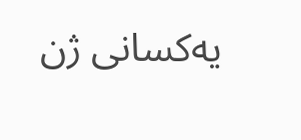یه‌كسانی ژن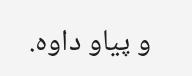و پیاو داوه‌.